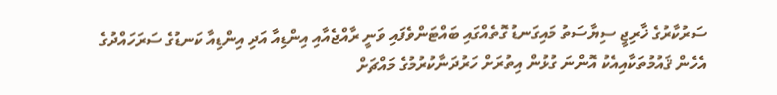ސަރުކާރުގެ ޚާރިޖީ ސިޔާސަތު މައިގަނޑު ގޮތެއްގައި ބައްޓަންވެފައި ވަނީ ރާއްޖެއާއި އިންޑިއާ އަދި އިންޑިއާ ކަނޑުގެ ސަރަހައްދުގެ އެހެން ޤައުމުތަކާއިއެކު އޮންނަ ގުޅުން އިތުރަށް ހަރުދަނާކުރުމުގެ މައްޗަށް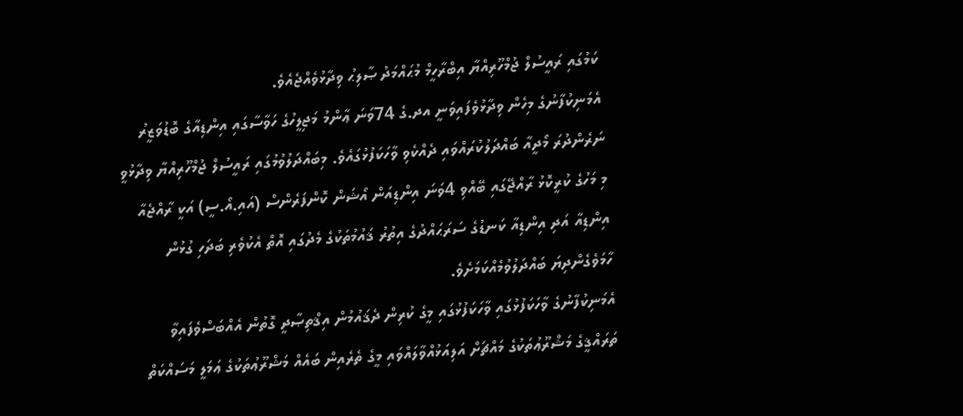ކަމުގައި ރައީސުލް ޖުމްހޫރިއްޔާ އިބްރާހީމް މުޙައްމަދު ޞާލިޙު ވިދާޅުވެއްޖެއެވެ.
އެމަނިކުފާނުގެ މިހެން ވިދާޅުވެފައިވަނީ އދ.ގެ 74ވަނަ ޢާންމު މަޖިލީހުގެ ހަވާސާގައި އިންޑިއާގެ ބޮޑުވަޒީރު ނަރެންދުރަ މޯދީއާ ބައްދަލުކުރައްވައި ދެއްކެވި ވާހަކަފުޅުގައެވެ. މިބައްދަލުވުމުގައި ރައީސުލް ޖުމްހޫރިއްޔާ ވިދާޅުވީ މި މަހުގެ ކުރީކޮޅު ރާއްޖޭގައި ބޭއްވި 4ވަނަ އިންޑިއަން އޯޝަން ކޮންފަރެންސް (އައި.އޯ.ސީ) އަކީ ރާއްޖެއާ އިންޑިއާ އަދި އިންޑިއާ ކަނޑުގެ ސަރަޙައްދުގެ އިތުރު ޤައުމުތަކުގެ މެދުގައި އޮތް އެކުވެރި ބަދަހި ގުޅުން ހާމަވެގެންދިޔަ ބައްދަލުވުމެއްކަމަށެވެ.
އެމަނިކުފާނުގެ ވާހަކަފުޅުގައި ވާހަކަފުޅުގައި މީގެ ކުރިން ދެޤައުމުން އިޤްތިޞާދީ ގޮތުން އެއްބަސްވެފައިވާ ތަރައްޤީގެ މަޝްރޫޢުތަކުގެ މައްޗަށް އަލިއަޅުއްވާލައްވައި މީގެ ތެރެއިން ބައެއް މަޝްރޫޢުތަކުގެ ޢަމަލީ މަސައްކަތް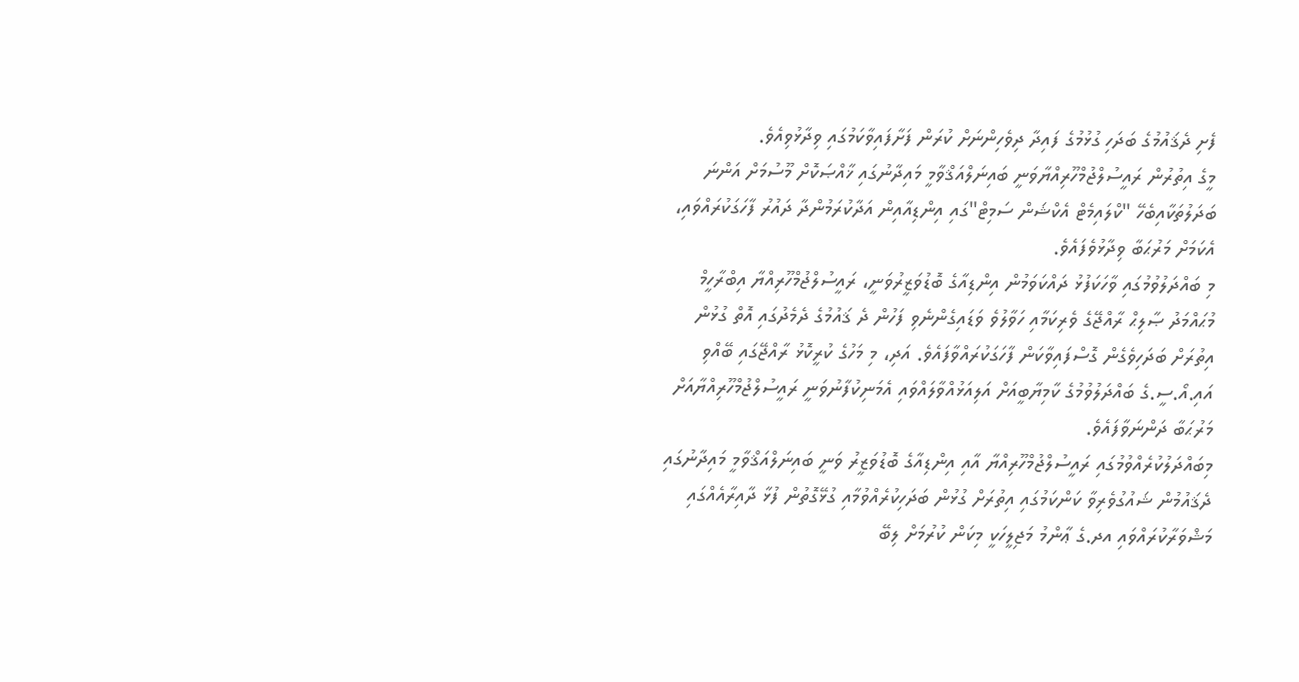ފެށި ދެޤައުމުގެ ބަދަހި ގުޅުމުގެ ފައިދާ ދިވެހިންނަށް ކުރަން ފަށާފައިވާކަމުގައި ވިދާޅުވިއެވެ.
މީގެ އިތުރުން ރައީސުލްޖުމްހޫރިއްޔާވަނީ ބައިނަލްއަޤްވާމީ މައިދާނުގައި ޚާއްޞަކޮށް މޫސުމަށް އަންނަ ބަދަލުތަކާއިބެހޭ "ކްލައިމެޓް އެކްޝަން ސަމިޓް"ގައި އިންޑިއާއިން އަދާކުރަމުންދާ ދައުރު ފާހަގަކުރައްވައި، އެކަމަށް މަރުޙަބާ ވިދާޅުވެފައެވެ.
މި ބައްދަލުވުމުގައި ވާހަކަފުޅު ދައްކަވަމުން އިންޑިއާގެ ބޮޑުވަޒީރުވަނީ، ރައީސުލްޖުމްހޫރިއްޔާ އިބްރާހީމް މުޙައްމަދު ޞާލިޙް ރާއްޖޭގެ ވެރިކަމާއި ހަވާލުވެ ވަޑައިގެންނެވި ފަހުން ދެ ޤައުމުގެ ދެމެދުގައި އޮތް ގުޅުން އިތުރަށް ބަދަހިވެގެން ގޮސްފައިވާކަން ފާހަގަކުރައްވާފައެވެ. އަދި، މި މަހުގެ ކުރީކޮޅު ރާއްޖޭގައި ބޭއްވި އައި.އޯ.ސީ.ގެ ބައްދަލުވުމުގެ ކާމިޔާބީއަށް އަލިއަޅުއްވާލައްވައި އެމަނިކުފާނުވަނީ ރައީސުލްޖުމްހޫރިއްޔާއަށް މަރުޙަބާ ދަންނަވާފައެވެ.
މިބައްދަލުކުރެއްވުމުގައި ރައީސުލްޖުމްހޫރިއްޔާ އާއި އިންޑިއާގެ ބޮޑުވަޒީރު ވަނީ ބައިނަލްއަޤްވާމީ މައިދާނުގައި ދެޤައުމުން ޝައުގުވެރިވާ ކަންކަމުގައި އިތުރަށް ގުޅުން ބަދަހިކުރެއްވުމާއި ގުޅޭގޮތުން ފުޅާ ދާއިރާއެއްގައި މަޝްވަރާކުރައްވައި އދ.ގެ ޢާންމު މަޖިލީހަކީ މިކަން ކުރުމަށް ލިބޭ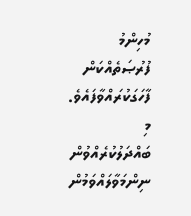މުހިންމު ފުރުޞަތެއްކަން ފާހަގަކުރައްވާފައެވެ.
މި ބައްދަލުކުރެއްވުން ނިންމަވާލައްވަމުން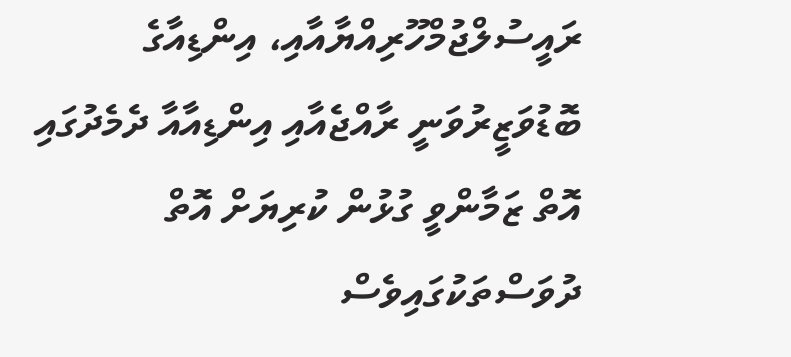ރައީސުލްޖުމްހޫރިއްޔާއާއި، އިންޑިއާގެ ބޮޑުވަޒީރުވަނީ ރާއްޖެއާއި އިންޑިއާއާ ދެމެދުގައި އޮތް ޒަމާންވީ ގުޅުން ކުރިޔަށް އޮތް ދުވަސްތަކުގައިވެސް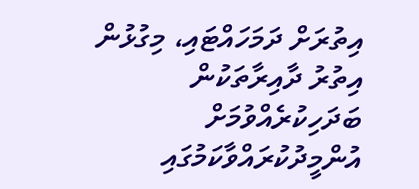އިތުރަށް ދަމަހައްޓައި، މިގުޅުން އިތުރު ދާއިރާތަކުން ބަދަހިކުރެއްވުމަށް އުންމީދުކުރައްވާކަމުގައި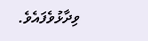ވިދާޅުވެފައެވެ.